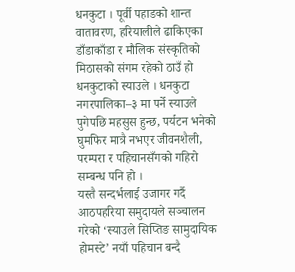धनकुटा । पूर्वी पहाडको शान्त वातावरण, हरियालीले ढाकिएका डाँडाकाँडा र मौलिक संस्कृतिको मिठासको संगम रहेको ठाउँ हो धनकुटाको स्याउले । धनकुटा नगरपालिका–३ मा पर्ने स्याउले पुगेपछि महसुस हुन्छ, पर्यटन भनेको घुमफिर मात्रै नभएर जीवनशैली, परम्परा र पहिचानसँगको गहिरो सम्बन्ध पनि हो ।
यस्तै सन्दर्भलाई उजागर गर्दै आठपहरिया समुदायले सञ्चालन गरेको ‘स्याउले सिप्तिङ सामुदायिक होमस्टे’ नयाँ पहिचान बन्दै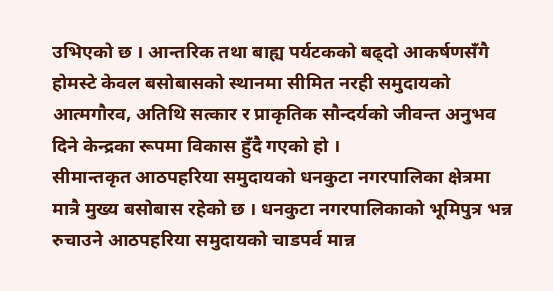उभिएको छ । आन्तरिक तथा बाह्य पर्यटकको बढ्दो आकर्षणसँगै होमस्टे केवल बसोबासको स्थानमा सीमित नरही समुदायको आत्मगौरव, अतिथि सत्कार र प्राकृतिक सौन्दर्यको जीवन्त अनुभव दिने केन्द्रका रूपमा विकास हुँदै गएको हो ।
सीमान्तकृत आठपहरिया समुदायको धनकुटा नगरपालिका क्षेत्रमा मात्रै मुख्य बसोबास रहेको छ । धनकुटा नगरपालिकाको भूमिपुत्र भन्न रुचाउने आठपहरिया समुदायको चाडपर्व मान्न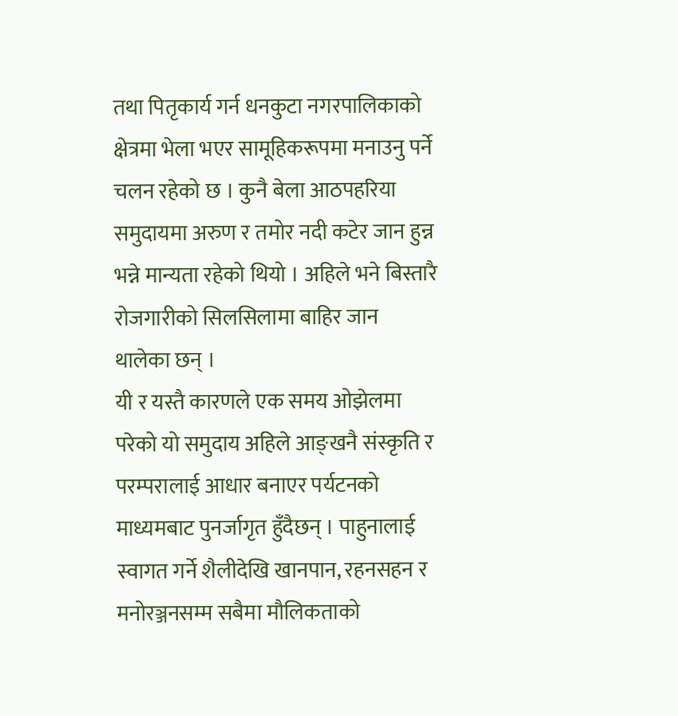तथा पितृकार्य गर्न धनकुटा नगरपालिकाको क्षेत्रमा भेला भएर सामूहिकरूपमा मनाउनु पर्ने चलन रहेको छ । कुनै बेला आठपहरिया समुदायमा अरुण र तमोर नदी कटेर जान हुन्न भन्ने मान्यता रहेको थियो । अहिले भने बिस्तारै रोजगारीको सिलसिलामा बाहिर जान थालेका छन् ।
यी र यस्तै कारणले एक समय ओझेलमा परेको यो समुदाय अहिले आङ्खनै संस्कृति र परम्परालाई आधार बनाएर पर्यटनको माध्यमबाट पुनर्जागृत हुँदैछन् । पाहुनालाई स्वागत गर्ने शैलीदेखि खानपान, रहनसहन र मनोरञ्जनसम्म सबैमा मौलिकताको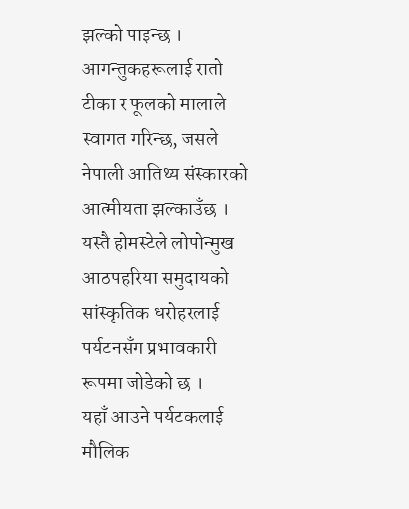झल्को पाइन्छ । आगन्तुकहरूलाई रातो टीका र फूलको मालाले स्वागत गरिन्छ, जसले नेपाली आतिथ्य संस्कारको आत्मीयता झल्काउँछ । यस्तै होमस्टेले लोपोन्मुख आठपहरिया समुदायको सांस्कृतिक धरोहरलाई पर्यटनसँग प्रभावकारी रूपमा जोडेको छ ।
यहाँ आउने पर्यटकलाई मौलिक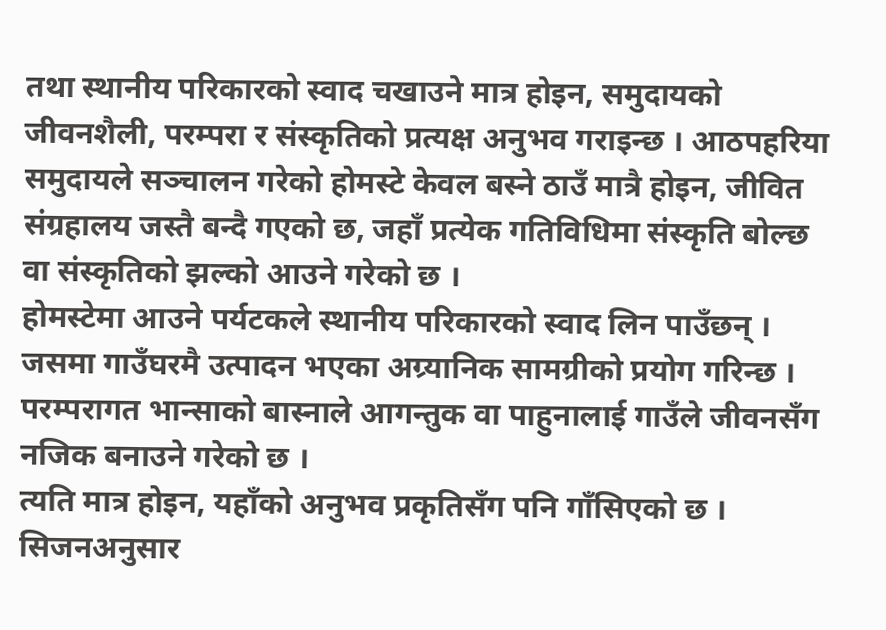तथा स्थानीय परिकारको स्वाद चखाउने मात्र होइन, समुदायको जीवनशैली, परम्परा र संस्कृतिको प्रत्यक्ष अनुभव गराइन्छ । आठपहरिया समुदायले सञ्चालन गरेको होमस्टे केवल बस्ने ठाउँ मात्रै होइन, जीवित संग्रहालय जस्तै बन्दै गएको छ, जहाँ प्रत्येक गतिविधिमा संस्कृति बोल्छ वा संस्कृतिको झल्को आउने गरेको छ ।
होमस्टेमा आउने पर्यटकले स्थानीय परिकारको स्वाद लिन पाउँछन् । जसमा गाउँघरमै उत्पादन भएका अग्र्यानिक सामग्रीको प्रयोग गरिन्छ । परम्परागत भान्साको बास्नाले आगन्तुक वा पाहुनालाई गाउँले जीवनसँग नजिक बनाउने गरेको छ ।
त्यति मात्र होइन, यहाँको अनुभव प्रकृतिसँग पनि गाँसिएको छ । सिजनअनुसार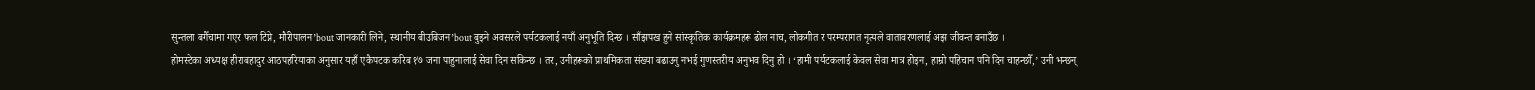सुन्तला बगैँचामा गएर फल टिप्ने, मौरीपालन’bout जानकारी लिने, स्थानीय बीउबिजन’bout बुझ्ने अवसरले पर्यटकलाई नयाँ अनुभूति दिन्छ । साँझपख हुने सांस्कृतिक कार्यक्रमहरू ढोल नाच, लोकगीत र परम्परागत नृत्यले वातावरणलाई अझ जीवन्त बनाउँछ ।
होमस्टेका अध्यक्ष हीराबहादुर आठपहरियाका अनुसार यहाँ एकैपटक करिब १७ जना पाहुनालाई सेवा दिन सकिन्छ । तर, उनीहरूको प्राथमिकता संख्या बढाउनु नभई गुणस्तरीय अनुभव दिनु हो । ‘हामी पर्यटकलाई केवल सेवा मात्र होइन, हाम्रो पहिचान पनि दिन चाहन्छौँ,’ उनी भन्छन्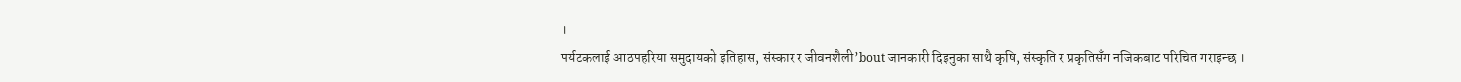।
पर्यटकलाई आठपहरिया समुदायको इतिहास, संस्कार र जीवनशैली’bout जानकारी दिइनुका साथै कृषि, संस्कृति र प्रकृतिसँग नजिकबाट परिचित गराइन्छ ।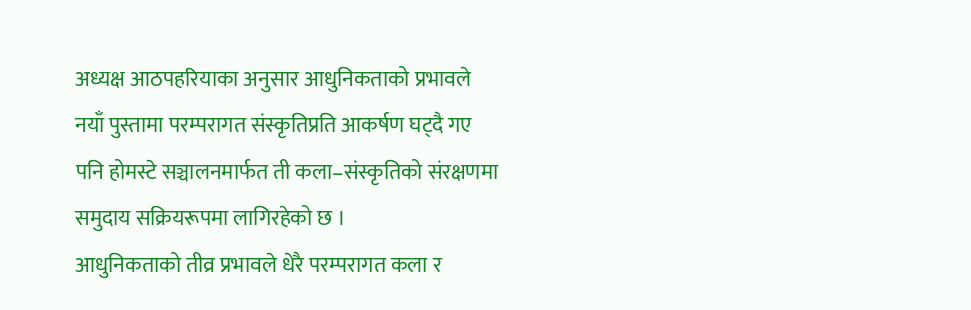अध्यक्ष आठपहरियाका अनुसार आधुनिकताको प्रभावले नयाँ पुस्तामा परम्परागत संस्कृतिप्रति आकर्षण घट्दै गए पनि होमस्टे सञ्चालनमार्फत ती कला–संस्कृतिको संरक्षणमा समुदाय सक्रियरूपमा लागिरहेको छ ।
आधुनिकताको तीव्र प्रभावले धेरै परम्परागत कला र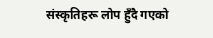संस्कृतिहरू लोप हुँदै गएको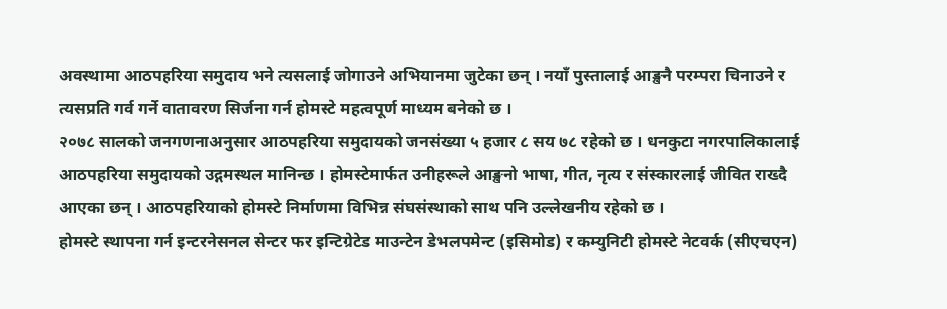अवस्थामा आठपहरिया समुदाय भने त्यसलाई जोगाउने अभियानमा जुटेका छन् । नयाँ पुस्तालाई आङ्खनै परम्परा चिनाउने र त्यसप्रति गर्व गर्ने वातावरण सिर्जना गर्न होमस्टे महत्वपूर्ण माध्यम बनेको छ ।
२०७८ सालको जनगणनाअनुसार आठपहरिया समुदायको जनसंख्या ५ हजार ८ सय ७८ रहेको छ । धनकुटा नगरपालिकालाई आठपहरिया समुदायको उद्गमस्थल मानिन्छ । होमस्टेमार्फत उनीहरूले आङ्खनो भाषा, गीत, नृत्य र संस्कारलाई जीवित राख्दै आएका छन् । आठपहरियाको होमस्टे निर्माणमा विभिन्न संघसंस्थाको साथ पनि उल्लेखनीय रहेको छ ।
होमस्टे स्थापना गर्न इन्टरनेसनल सेन्टर फर इन्टिग्रेटेड माउन्टेन डेभलपमेन्ट (इसिमोड) र कम्युनिटी होमस्टे नेटवर्क (सीएचएन)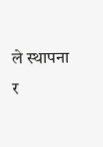ले स्थापना र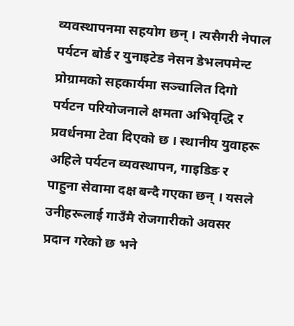व्यवस्थापनमा सहयोग छन् । त्यसैगरी नेपाल पर्यटन बोर्ड र युनाइटेड नेसन डेभलपमेन्ट प्रोग्रामको सहकार्यमा सञ्चालित दिगो पर्यटन परियोजनाले क्षमता अभिवृद्धि र प्रवर्धनमा टेवा दिएको छ । स्थानीय युवाहरू अहिले पर्यटन व्यवस्थापन, गाइडिङ र पाहुना सेवामा दक्ष बन्दै गएका छन् । यसले उनीहरूलाई गाउँमै रोजगारीको अवसर प्रदान गरेको छ भने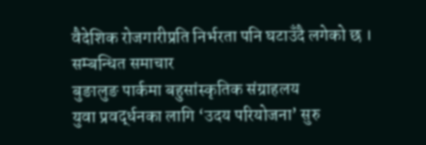वैदेशिक रोजगारीप्रति निर्भरता पनि घटाउँदै लगेको छ ।
सम्बन्धित समाचार
बुङालुङ पार्कमा बहुसांस्कृतिक संग्राहलय
युवा प्रवर्द्धनका लागि ‘उदय परियोजना’ सुरु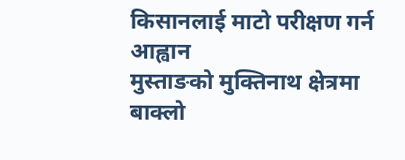किसानलाई माटो परीक्षण गर्न आह्वान
मुस्ताङको मुक्तिनाथ क्षेत्रमा बाक्लो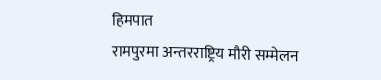हिमपात
रामपुरमा अन्तरराष्ट्रिय मौरी सम्मेलन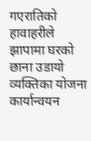गएरातिको हावाहरीले झापामा घरको छाना उडायो
व्यक्तिका योजना कार्यान्वयन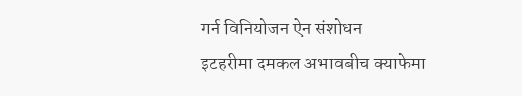गर्न विनियोजन ऐन संशोधन
इटहरीमा दमकल अभावबीच क्याफेमा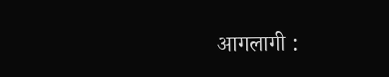आगलागी :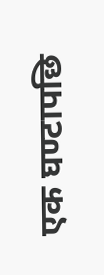एक घण्टापछि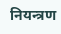नियन्त्रण